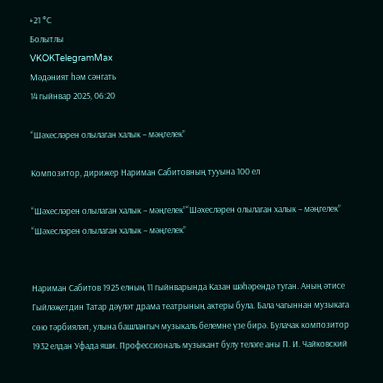+21 °С
Болытлы
VKOKTelegramMax
Мәдәният һәм сәнгать
14 гыйнвар 2025, 06:20

“Шәхесләрен олылаган халык – мәңгелек”

Композитор, дирижер Нариман Сабитовның тууына 100 ел

“Шәхесләрен олылаган халык – мәңгелек”“Шәхесләрен олылаган халык – мәңгелек”
“Шәхесләрен олылаган халык – мәңгелек”


Нариман Сабитов 1925 елның 11 гыйнварында Казан шәһәрендә туган. Аның әтисе Гыйләҗетдин Татар дәүләт драма театрының актеры була. Бала чагыннан музыкага сөю тәрбияләп, улына башлангыч музыкаль белемне үзе бирә. Булачак композитор 1932 елдан Уфада яши. Профессиональ музыкант булу теләге аны П. И. Чайковский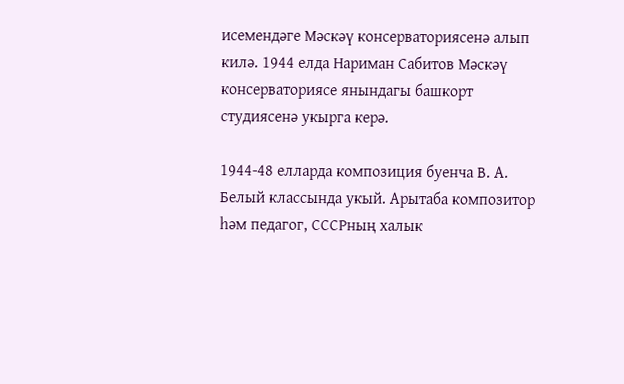исемендәге Мәскәү консерваториясенә алып килә. 1944 елда Нариман Сабитов Мәскәү консерваториясе янындагы башкорт студиясенә укырга керә.

1944-48 елларда композиция буенча В. А. Белый классында укый. Арытаба композитор һәм педагог, СССРның халык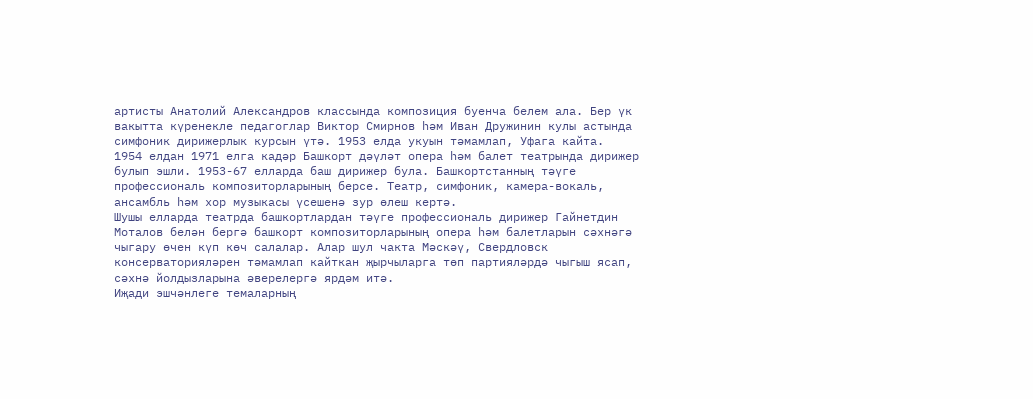артисты Анатолий Александров классында композиция буенча белем ала. Бер үк вакытта күренекле педагоглар Виктор Смирнов һәм Иван Дружинин кулы астында симфоник дирижерлык курсын үтә. 1953 елда укуын тәмамлап, Уфага кайта.
1954 елдан 1971 елга кадәр Башкорт дәүләт опера һәм балет театрында дирижер булып эшли. 1953-67 елларда баш дирижер була. Башкортстанның тәүге профессиональ композиторларының берсе. Театр, симфоник, камера-вокаль, ансамбль һәм хор музыкасы үсешенә зур өлеш кертә.
Шушы елларда театрда башкортлардан тәүге профессиональ дирижер Гайнетдин Моталов белән бергә башкорт композиторларының опера һәм балетларын сәхнәгә чыгару өчен күп көч салалар. Алар шул чакта Мәскәү, Свердловск консерваторияләрен тәмамлап кайткан җырчыларга төп партияләрдә чыгыш ясап, сәхнә йолдызларына әверелергә ярдәм итә.
Иҗади эшчәнлеге темаларның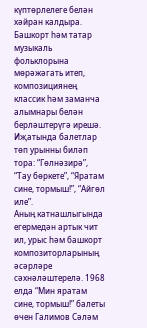күптөрлелеге белән хәйран калдыра. Башкорт һәм татар музыкаль фольклорына мөрәжәгать итеп, композициянең классик һәм заманча алымнары белән берләштерүгә ирешә. Иҗатында балетлар төп урынны биләп тора: “Гөлнәзирә”, “Тау бөркете”, “Яратам сине, тормыш!”, “Айгөл иле”.
Аның катнашлыгында егермедән артык чит ил, урыс һәм башкорт композиторларының әсәрләре сәхнәләштерелә. 1968 елда “Мин яратам сине, тормыш!” балеты өчен Галимов Сәләм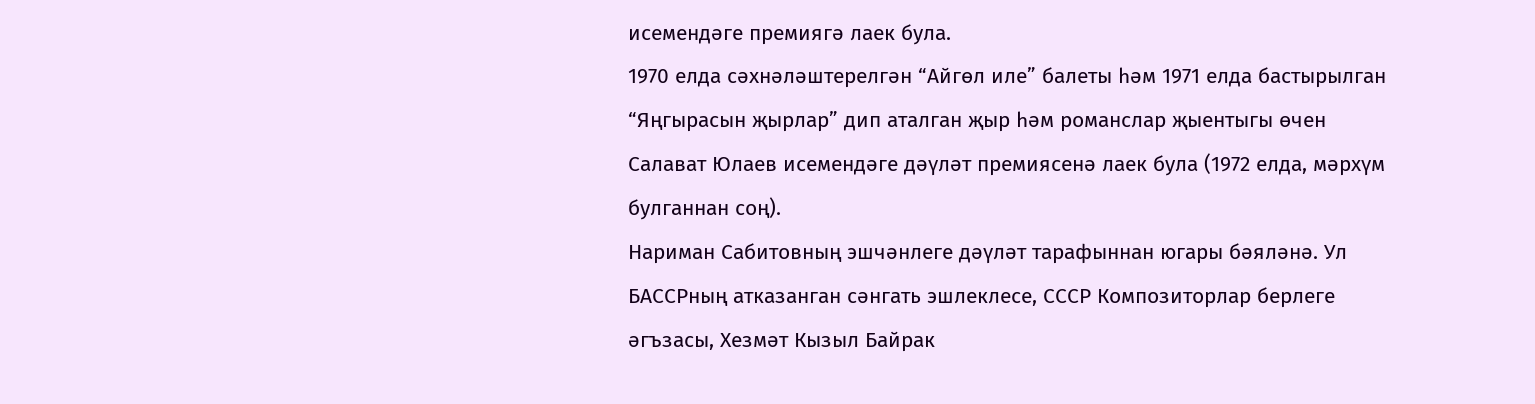исемендәге премиягә лаек була.
1970 елда сәхнәләштерелгән “Айгөл иле” балеты һәм 1971 елда бастырылган “Яңгырасын җырлар” дип аталган җыр һәм романслар җыентыгы өчен Салават Юлаев исемендәге дәүләт премиясенә лаек була (1972 елда, мәрхүм булганнан соң).
Нариман Сабитовның эшчәнлеге дәүләт тарафыннан югары бәяләнә. Ул БАССРның атказанган сәнгать эшлеклесе, СССР Композиторлар берлеге әгъзасы, Хезмәт Кызыл Байрак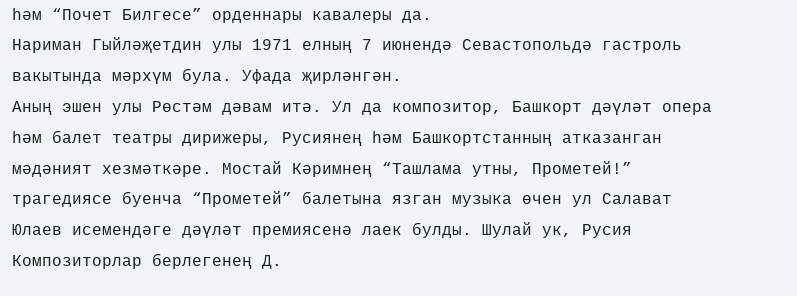һәм “Почет Билгесе” орденнары кавалеры да.
Нариман Гыйләҗетдин улы 1971 елның 7 июнендә Севастопольдә гастроль вакытында мәрхүм була. Уфада җирләнгән.
Аның эшен улы Рөстәм дәвам итә. Ул да композитор, Башкорт дәүләт опера һәм балет театры дирижеры, Русиянең һәм Башкортстанның атказанган мәдәният хезмәткәре. Мостай Кәримнең “Ташлама утны, Прометей!” трагедиясе буенча “Прометей” балетына язган музыка өчен ул Салават Юлаев исемендәге дәүләт премиясенә лаек булды. Шулай ук, Русия Композиторлар берлегенең Д.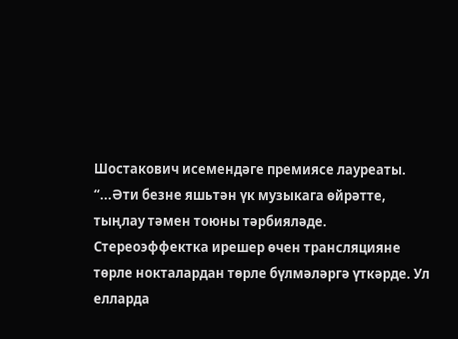Шостакович исемендәге премиясе лауреаты.
“...Әти безне яшьтән үк музыкага өйрәтте, тыңлау тәмен тоюны тәрбияләде. Стереоэффектка ирешер өчен трансляцияне төрле нокталардан төрле бүлмәләргә үткәрде. Ул елларда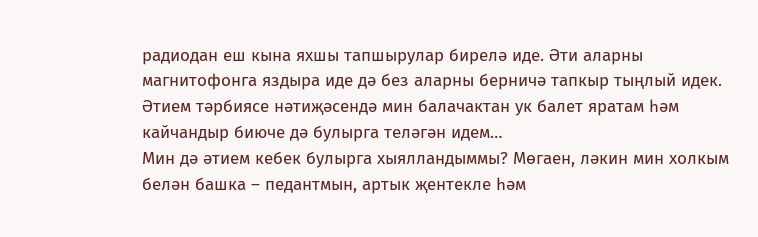радиодан еш кына яхшы тапшырулар бирелә иде. Әти аларны магнитофонга яздыра иде дә без аларны берничә тапкыр тыңлый идек. Әтием тәрбиясе нәтиҗәсендә мин балачактан ук балет яратам һәм кайчандыр биюче дә булырга теләгән идем…
Мин дә әтием кебек булырга хыялландыммы? Мөгаен, ләкин мин холкым белән башка – педантмын, артык җентекле һәм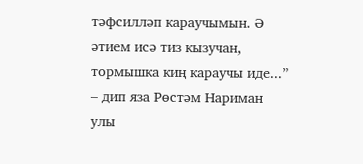тәфсилләп караучымын. Ә әтием исә тиз кызучан, тормышка киң караучы иде...” – дип яза Рөстәм Нариман улы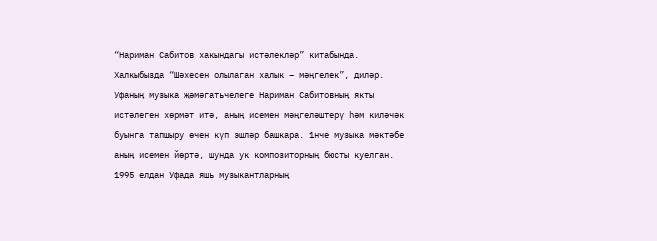“Нариман Сабитов хакындагы истәлекләр” китабында.
Халкыбызда “Шәхесен олылаган халык – мәңгелек”, диләр. Уфаның музыка җәмәгатьчелеге Нариман Сабитовның якты истәлеген хөрмәт итә, аның исемен мәңгеләштерү һәм киләчәк буынга тапшыру өчен күп эшләр башкара. 1нче музыка мәктәбе аның исемен йөртә, шунда ук композиторның бюсты куелган. 1995 елдан Уфада яшь музыкантларның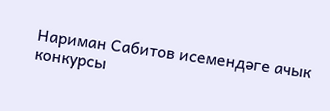Нариман Сабитов исемендәге ачык конкурсы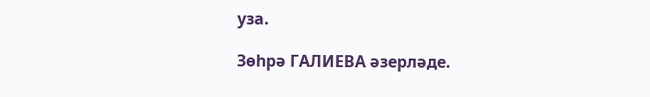уза.

Зөһрә ГАЛИЕВА әзерләде.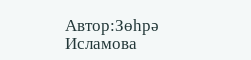Автор:Зөһрә Исламова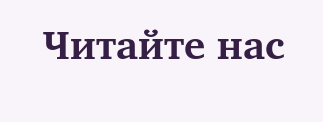Читайте нас